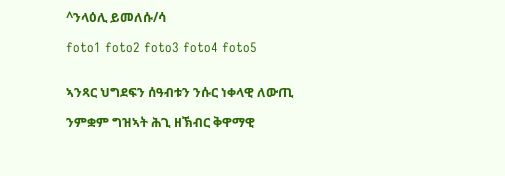^ንላዕሊ ይመለሱ/ሳ

foto1 foto2 foto3 foto4 foto5


ኣንጻር ህግደፍን ሰዓብቱን ንሱር ነቀላዊ ለውጢ

ንምቋም ግዝኣት ሕጊ ዘኽብር ቅዋማዊ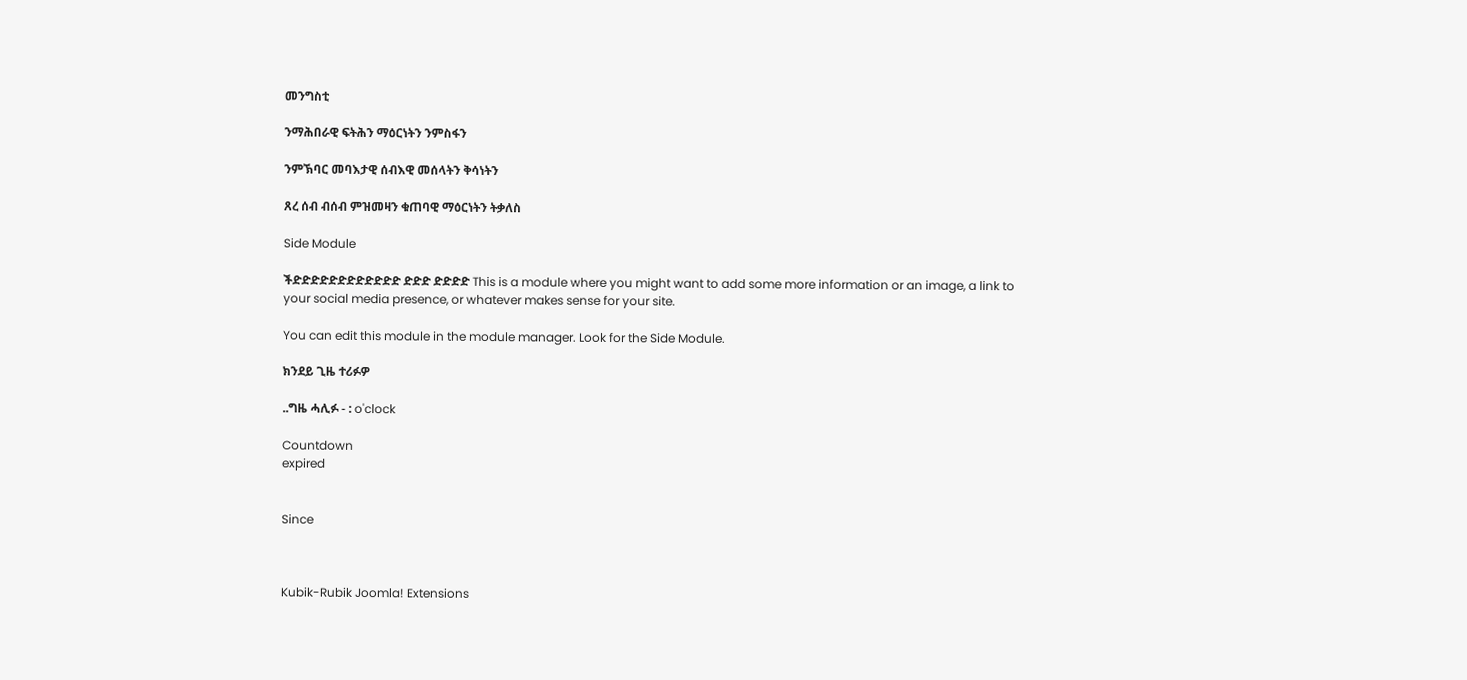መንግስቲ

ንማሕበራዊ ፍትሕን ማዕርነትን ንምስፋን

ንምኽባር መባእታዊ ሰብእዊ መሰላትን ቅሳነትን

ጸረ ሰብ ብሰብ ምዝመዛን ቁጠባዊ ማዕርነትን ትቃለስ

Side Module

ችድድድድድድድድድድድድ ድድድ ድድድድ This is a module where you might want to add some more information or an image, a link to your social media presence, or whatever makes sense for your site.

You can edit this module in the module manager. Look for the Side Module.

ክንደይ ጊዜ ተሪፉዎ

..ግዜ ሓሊፉ - : o'clock

Countdown
expired


Since



Kubik-Rubik Joomla! Extensions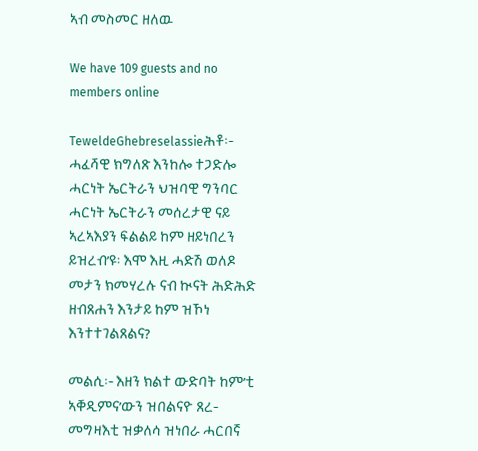ኣብ መስመር ዘለዉ

We have 109 guests and no members online

TeweldeGhebreselassieሕቶ፡- ሓፈሻዊ ክግለጽ እንከሎ ተጋድሎ ሓርነት ኤርትራን ህዝባዊ ግንባር ሓርነት ኤርትራን መሰረታዊ ናይ ኣረኣእያን ፍልልይ ከም ዘይነበረን ይዝረብ’ዩ፡ እሞ እዚ ሓድሽ ወለዶ መታን ክመሃረሉ ናብ ኲናት ሕድሕድ ዘብጸሐን እንታይ ከም ዝኾነ እንተተገልጸልና?

መልሲ፡- እዘን ክልተ ውድባት ከም’ቲ ኣቐዲምና’ውን ዝበልናዮ ጸረ-መግዛእቲ ዝቃለሳ ዝነበራ ሓርበኛ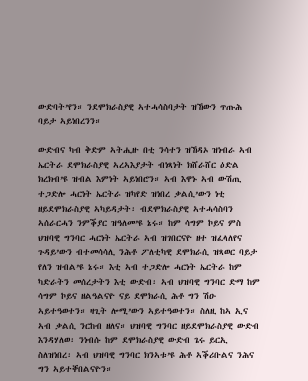ውድባት’የን። ንደሞክራስያዊ ኣተሓሳስባታት ዝኸውን ጥጡሕ ባይታ ኣይነበረንን።

ውድብና ካብ ቅድም ኣትሒዙ በቲ ንሳተን ዝኸዳኦ ዝነብራ ኣብ ኤርትራ ደሞክራስያዊ ኣረኣእያታት ብነጻነት ክሸራሸር ዕድል ክረክብ’ዩ ዝብል እምነት ኣይነበሮን። ኣብ እዋኑ ኣብ ውሽጢ ተጋድሎ ሓርነት ኤርትራ ዝካየድ ዝነበረ ቃልሲ’ውን ነቲ ዘይደሞክራስያዊ ኣካይዳታት፡ ብደሞክራስያዊ ኣተሓሳስባን ኣሰራርሓን ንምቕያር ዝዓለመ’ዩ ኔሩ። ከም ሳግም ኮይና ምስ ህዝባዊ ግንባር ሓርነት ኤርትራ ኣብ ዝገበርናዮ ዘተ ዝፈላለየና ጉዳይ’ውን ብተመሳሳሊ ንሕቶ ፖለቲካዊ ደሞክራሲ ዝጻወር ባይታ የለን ዝብል’ዩ ኔሩ። እቲ ኣብ ተጋድሎ ሓርነት ኤርትራ ከም ካድራትን መሰረታትን እቲ ውድብ፡ ኣብ ህዝባዊ ግንባር ድማ ከም ሳግም ኮይና ዘልዓልናዮ ናይ ደሞክራሲ ሕቶ ግን ሽዑ ኣይተዓወተን። ዛጊት ሎሚ’ውን ኣይተዓወተን። ስለዚ ከኣ ኢና ኣብ ቃልሲ ንርከብ ዘለና። ህዝባዊ ግንባር ዘይደሞክራስያዊ ውድብ እንዳሃለወ፡ ንነብሱ ከም ደሞክራስያዊ ውድብ ጌሩ ይርኢ ስለዝነበረ፡ ኣብ ህዝባዊ ግንባር ክንኣቱ’ዩ ሕቶ ኣቕሪቡልና ንሕና ግን ኣይተቐበልናዮን።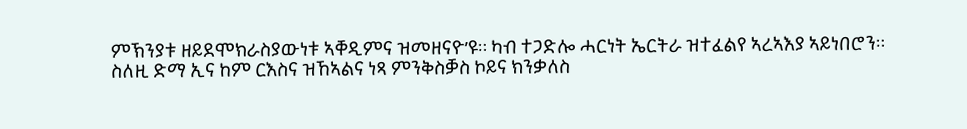ምኽንያቱ ዘይደሞክራስያውነቱ ኣቐዲምና ዝመዘናዮ’ዩ። ካብ ተጋድሎ ሓርነት ኤርትራ ዝተፈልየ ኣረኣእያ ኣይነበሮን። ስለዚ ድማ ኢና ከም ርእስና ዝኸኣልና ነጻ ምንቅስቓስ ኮይና ክንቃለስ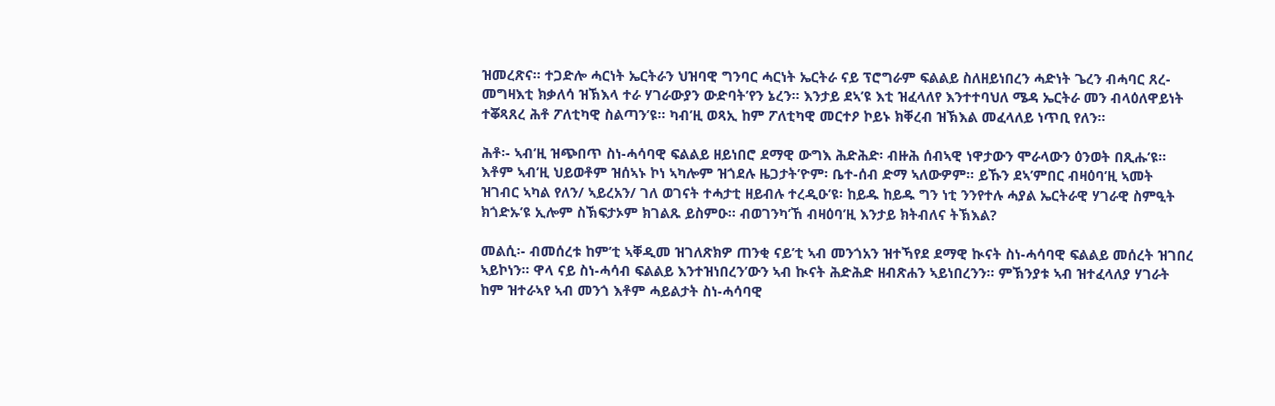ዝመረጽና። ተጋድሎ ሓርነት ኤርትራን ህዝባዊ ግንባር ሓርነት ኤርትራ ናይ ፕሮግራም ፍልልይ ስለዘይነበረን ሓድነት ጌረን ብሓባር ጸረ-መግዛእቲ ክቃለሳ ዝኽእላ ተራ ሃገራውያን ውድባት’የን ኔረን። እንታይ ደኣ’ዩ እቲ ዝፈላለየ እንተተባህለ ሜዳ ኤርትራ መን ብላዕለዋይነት ተቖጻጸረ ሕቶ ፖለቲካዊ ስልጣን’ዩ። ካብ’ዚ ወጻኢ ከም ፖለቲካዊ መርተዖ ኮይኑ ክቐረብ ዝኽእል መፈላለይ ነጥቢ የለን።

ሕቶ፡- ኣብ’ዚ ዝጭበጥ ስነ-ሓሳባዊ ፍልልይ ዘይነበሮ ደማዊ ውግእ ሕድሕድ፡ ብዙሕ ሰብኣዊ ነዋታውን ሞራላውን ዕንወት በጺሑ’ዩ። እቶም ኣብ’ዚ ህይወቶም ዝሰኣኑ ኮነ ኣካሎም ዝጎደሉ ዜጋታት’ዮም፡ ቤተ-ሰብ ድማ ኣለውዎም። ይኹን ደኣ’ምበር ብዛዕባ’ዚ ኣመት ዝገብር ኣካል የለን/ ኣይረአን/ ገለ ወገናት ተሓታቲ ዘይብሉ ተረዲዑ’ዩ፡ ከይዱ ከይዱ ግን ነቲ ንንየተሉ ሓያል ኤርትራዊ ሃገራዊ ስምዒት ክጎድኡ’ዩ ኢሎም ስኽፍታኦም ክገልጹ ይስምዑ። ብወገንካ’ኸ ብዛዕባ’ዚ እንታይ ክትብለና ትኽእል?

መልሲ፡- ብመሰረቱ ከም’ቲ ኣቐዲመ ዝገለጽክዎ ጠንቂ ናይ’ቲ ኣብ መንጎአን ዝተኻየደ ደማዊ ኲናት ስነ-ሓሳባዊ ፍልልይ መሰረት ዝገበረ ኣይኮነን። ዋላ ናይ ስነ-ሓሳብ ፍልልይ እንተዝነበረን’ውን ኣብ ኲናት ሕድሕድ ዘብጽሐን ኣይነበረንን። ምኽንያቱ ኣብ ዝተፈላለያ ሃገራት ከም ዝተራኣየ ኣብ መንጎ እቶም ሓይልታት ስነ-ሓሳባዊ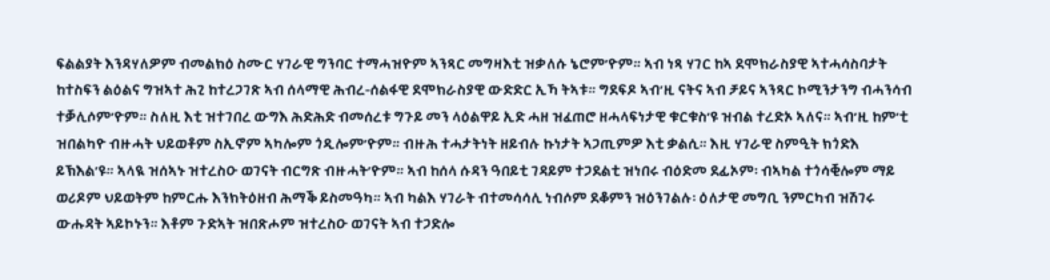ፍልልያት እንዳሃለዎም ብመልክዕ ስሙር ሃገራዊ ግንባር ተማሓዝዮም ኣንጻር መግዛእቲ ዝቃለሱ ኔሮም’ዮም። ኣብ ነጻ ሃገር ከኣ ደሞክራስያዊ ኣተሓሳስባታት ከተስፍን ልዕልና ግዝኣተ ሕጊ ከተረጋገጽ ኣብ ሰላማዊ ሕብረ-ሰልፋዊ ደሞክራስያዊ ውድድር ኢኻ ትኣቱ። ግደፍዶ ኣብ’ዚ ናትና ኣብ ቻይና ኣንጻር ኮሚንታንግ ብሓንሳብ ተቓሊሶም’ዮም። ስለዚ እቲ ዝተገበረ ውግእ ሕድሕድ ብመሰረቱ ግጉይ መን ላዕልዋይ ኢድ ሓዘ ዝፈጠሮ ዘሓላፍነታዊ ቁርቁስ’ዩ ዝብል ተረድኦ ኣለና። ኣብ’ዚ ከም’ቲ ዝበልካዮ ብዙሓት ህይወቶም ስኢኖም ኣካሎም ጎዲሎም’ዮም። ብዙሕ ተሓታትነት ዘይብሉ ኩነታት ኣጋጢምዎ እቲ ቃልሲ። እዚ ሃገራዊ ስምዒት ክጎድእ ይኽእል’ዩ። ኣላዪ ዝሰኣኑ ዝተረስዑ ወገናት ብርግጽ ብዙሓት’ዮም። ኣብ ከሰላ ሱዳን ዓበይቲ ገዳይም ተጋደልቲ ዝነበሩ ብዕድመ ደፊኦም፡ ብኣካል ተጎሳቒሎም ማይ ወሪዶም ህይወትም ከምርሑ እንክትዕዘብ ሕማቕ ይስመዓካ። ኣብ ካልእ ሃገራት ብተመሳሳሊ ነብሶም ደቆምን ዝዕንገልሉ፡ ዕለታዊ መግቢ ንምርካብ ዝሽገሩ ውሑዳት ኣይኮኑን። እቶም ጉድኣት ዝበጽሖም ዝተረስዑ ወገናት ኣብ ተጋድሎ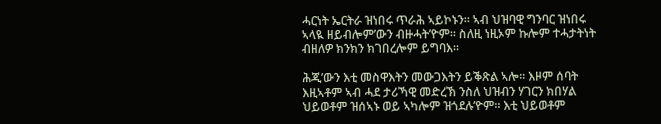ሓርነት ኤርትራ ዝነበሩ ጥራሕ ኣይኮኑን። ኣብ ህዝባዊ ግንባር ዝነበሩ ኣላዪ ዘይብሎም’ውን ብዙሓት’ዮም። ስለዚ ነዚኦም ኩሎም ተሓታትነት ብዘለዎ ክንክን ክገበረሎም ይግባእ።

ሕጂ’ውን እቲ መስዋእትን መውጋእትን ይቕጽል ኣሎ። እዞም ሰባት እዚኣቶም ኣብ ሓደ ታሪኻዊ መድረኽ ንስለ ህዝብን ሃገርን ክበሃል ህይወቶም ዝሰኣኑ ወይ ኣካሎም ዝጎደሉ’ዮም። እቲ ህይወቶም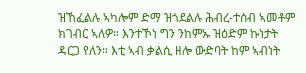ዝኸፈልሉ ኣካሎም ድማ ዝጎደልሉ ሕብረ-ተሰብ ኣመቶም ክገብር ኣለዎ። እንተኾነ ግን ንከምኡ ዝዕድም ኩነታት ዳርጋ የለን። እቲ ኣብ ቃልሲ ዘሎ ውድባት ከም ኣብነት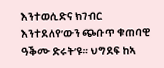እንተወሲድና ክገብር እንተደለየ’ውን ጭቡጥ ቁጠባዊ ዓቕሙ ድሩት’ዩ። ህግደፍ ከኣ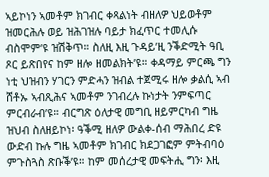ኣይኮነን ኣመቶም ክገብር ቀጻልነት ብዘለዎ ህይወቶም ዝመርሕሉ ወይ ዝሕገዝሉ ባይታ ክፈጥር ተመሊሱ ብስሞም’ዩ ዝሽቅጥ። ስለዚ እዚ ጉዳይ’ዚ ንቕድሚት ዓቢ ጾር ይጽበየና ከም ዘሎ ዘመልክት’ዩ። ቀዳማይ ምርጫ ግን ነቲ ህዝብን ሃገርን ምድሓን ዝብል ተጀሚሩ ዘሎ ቃልሲ ኣብ ሸቶኡ ኣብጺሕና ኣመቶም ንገብረሉ ኩነታት ንምፍጣር ምርብራብ’ዩ። ብርግጽ ዕለታዊ መግቢ ዘይምርካብ ግዜ ዝህብ ስለዘይኮነ፡ ዓቕሚ ዘለዎ ውልቀ-ሰብ ማሕበረ ድዩ ውድብ ኩሉ ግዜ ኣመቶም ክገብር ክደጋገፎም ምትብባዕ ምጉስጓስ ጽቡቕ’ዩ። ከም መሰረታዊ መፍትሒ ግን፡ እዚ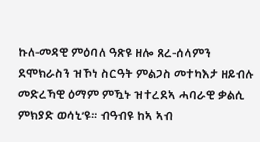ኩለ-መዳዊ ምዕባለ ዓጽዩ ዘሎ ጸረ-ሰላምን ደሞክራስን ዝኾነ ስርዓት ምልጋስ መተካእታ ዘይብሉ መድረኻዊ ዕማም ምዃኑ ዝተረደኣ ሓባራዊ ቃልሲ ምክያድ ወሳኒ’ዩ። ብዓብዩ ከኣ ኣብ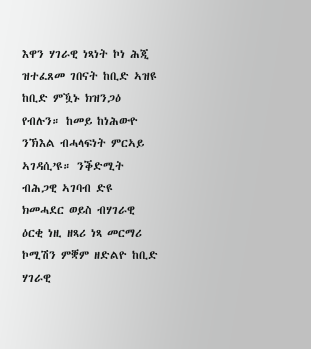እዋን ሃገራዊ ነጻነት ኮነ ሕጂ ዝተፈጸመ ገበናት ከቢድ ኣዝዩ ከቢድ ምዃኑ ክዝንጋዕ የብሉን። ከመይ ከነሕውዮ ንኽእል ብሓላፍነት ምርኣይ ኣገዳሲ’ዩ። ንቕድሚት ብሕጋዊ ኣገባብ ድዩ ክመሓደር ወይስ ብሃገራዊ ዕርቂ ነዚ ዘጻሪ ነጻ መርማሪ ኮሚሽን ምቛም ዘድልዮ ከቢድ ሃገራዊ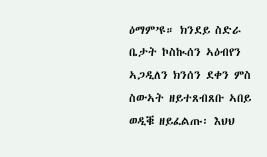ዕማም’ዩ። ክንደይ ስድራ ቤታት ኮስኲሰን ኣዕብየን ኣጋዲለን ክንሰን ደቀን ምስ ስውኣት ዘይተጸብጸቡ ኣበይ ወዲቑ ዘይፈልጡ፡ እህህ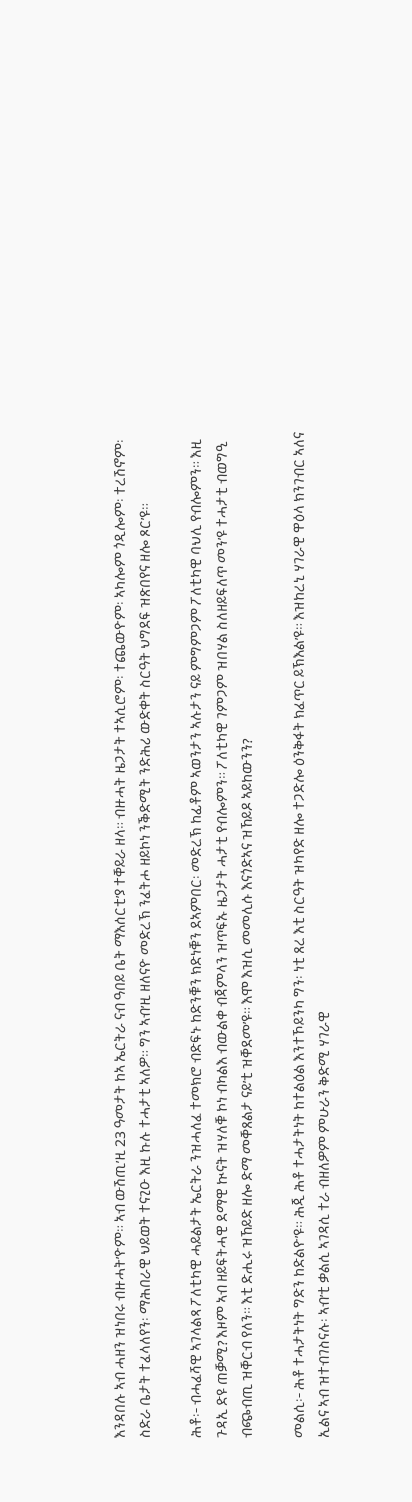እንዳበሉ ኣብ ሓዘን ዝነበሩ ብዙሓት’ዮም። ኣብ ውሽጢ’ዚ 23 ዓመታት ከኣ ኤርትራ ናብ ዓበይ ቤት ማእሰርቲ’ያ ተቐይራ ዘላ። ብዙሓት ዜጋታት ተኣሲሮም፡ ተጨውዮም፡ ኣካሎም ጎዲሎም፡ ተረሽኖም፡ ስድራ ቤታት ተፈላለየን፡ ማሕበራዊ ህይወት ተናጊዑ እዚ ኩሉ ተሓታቲ ኣለዎ። ግን ኣብ’ዚ ዘለናዮ መድረኽ ንፈትሖ ዘይኮነ ንቕድሚት ንድሕሪ ውድቀት ስርዓት ህግደፍ ዝጽበየና ዘሎ ጾር’ዩ።

ሕቶ፡- ብሓፈሻዊ ኣገላልጻ ፖለቲካዊ ሓይልታት ኤርትራ ንዝሓለፈ ተመክሮ ብድፍኑ ከድንቑን ክድነቑን ደኣምበር፡ መድረኽ ከፊቶም ኣወንታን ኣሉታን ናይ ምግምጋም ፖለቲካዊ ባህሊ የብሎምን። እዚ ጉዳኢ ድዩ ጠቓሚ? እዞም ኣብ ዘይፍትሓዊ ደማዊ ኲናት ዝሃለቑ ኮነ ብካልእ ብውልቀ ብጃምላን ዝጥፍኡ ዜጋታት ሓታቲ የብሎምን። ፖለቲካዊ ገምጋም ዝበሃል ስለዘይፍለጥ መን’ዩ ተሓታቲ ብወግዒ ብጭብጢ ዝቐርብ የለን። እቲ ድሒሩ ዝኸይድ ዘሎ ድማ መቐጸልታ ናይ’ቲ ዝቐደመ’ዩ። እሞ እዝሲ መመሊሱ እናጎድኣና ዝኸይዶ ኣይከውንን?

መልሲ፡- ሕቶ ተሓታትነት ግድን ከድልዮ’ዩ። ሕጂ ሕቶ ተሓታትነት ከተልዕል እንተኾይንካ ግን፡ ነቲ ጸረ እቲ ስርዓት ዝካየድ ዘሎ ተጋድሎ ዕንቅፋት ክፈጥር ይኽእል’ዩ። እዝከረኒ ሃገራዊ ዋዕላ ክንገብር ኣለና ኢልና ኣብ ዝተብገስናሉ፡ ኣብ’ቲ ቃልሲ ኣገዳሲ ተራ ብዘለዎም ምሁራን ቅድሚ ሃገራዊ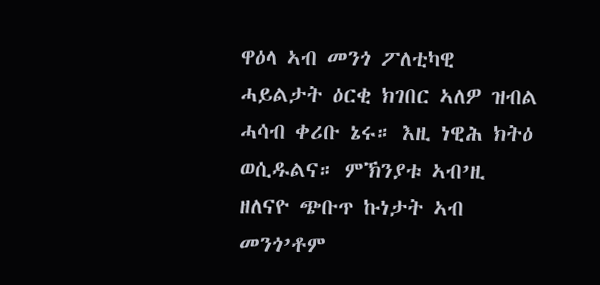ዋዕላ ኣብ መንጎ ፖለቲካዊ ሓይልታት ዕርቂ ክገበር ኣለዎ ዝብል ሓሳብ ቀሪቡ ኔሩ። እዚ ነዊሕ ክትዕ ወሲዱልና። ምኽንያቱ ኣብ’ዚ ዘለናዮ ጭቡጥ ኩነታት ኣብ መንጎ’ቶም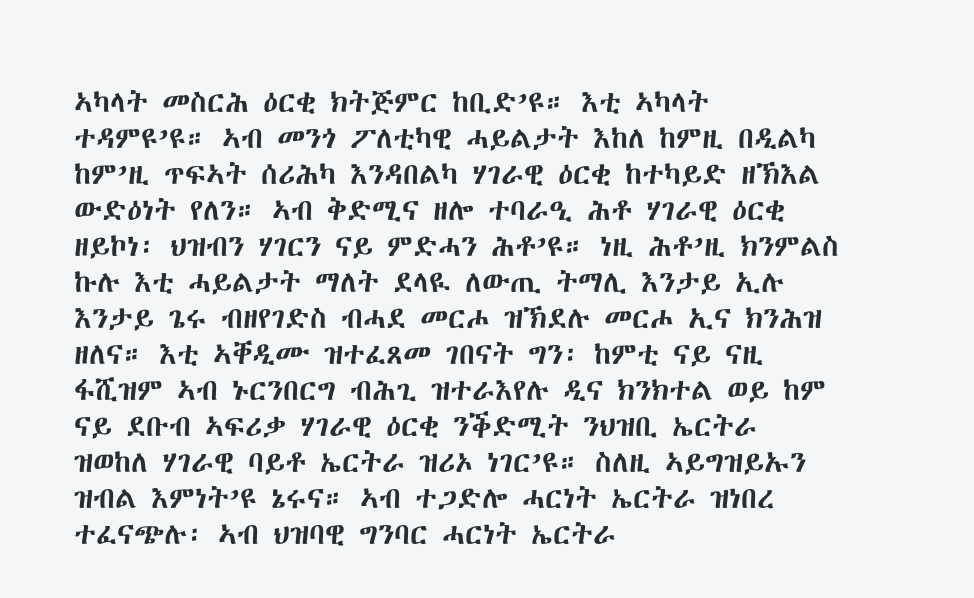ኣካላት መስርሕ ዕርቂ ክትጅምር ከቢድ’ዩ። እቲ ኣካላት ተዳምዩ’ዩ። ኣብ መንጎ ፖለቲካዊ ሓይልታት እከለ ከምዚ በዲልካ ከም’ዚ ጥፍኣት ሰሪሕካ እንዳበልካ ሃገራዊ ዕርቂ ከተካይድ ዘኽእል ውድዕነት የለን። ኣብ ቅድሚና ዘሎ ተባራዒ ሕቶ ሃገራዊ ዕርቂ ዘይኮነ፡ ህዝብን ሃገርን ናይ ምድሓን ሕቶ’ዩ። ነዚ ሕቶ’ዚ ክንምልስ ኩሉ እቲ ሓይልታት ማለት ደላዪ ለውጢ ትማሊ እንታይ ኢሉ እንታይ ጌሩ ብዘየገድስ ብሓደ መርሖ ዝኽደሉ መርሖ ኢና ክንሕዝ ዘለና። እቲ ኣቐዲሙ ዝተፈጸመ ገበናት ግን፡ ከምቲ ናይ ናዚ ፋሺዝም ኣብ ኑርንበርግ ብሕጊ ዝተራእየሉ ዲና ክንክተል ወይ ከም ናይ ደቡብ ኣፍሪቃ ሃገራዊ ዕርቂ ንቕድሚት ንህዝቢ ኤርትራ ዝወከለ ሃገራዊ ባይቶ ኤርትራ ዝሪኦ ነገር’ዩ። ስለዚ ኣይግዝይኡን ዝብል እምነት’ዩ ኔሩና። ኣብ ተጋድሎ ሓርነት ኤርትራ ዝነበረ ተፈናጭሉ፡ ኣብ ህዝባዊ ግንባር ሓርነት ኤርትራ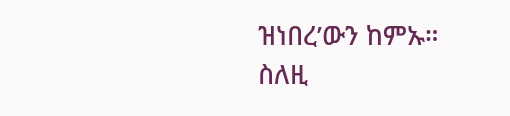ዝነበረ’ውን ከምኡ። ስለዚ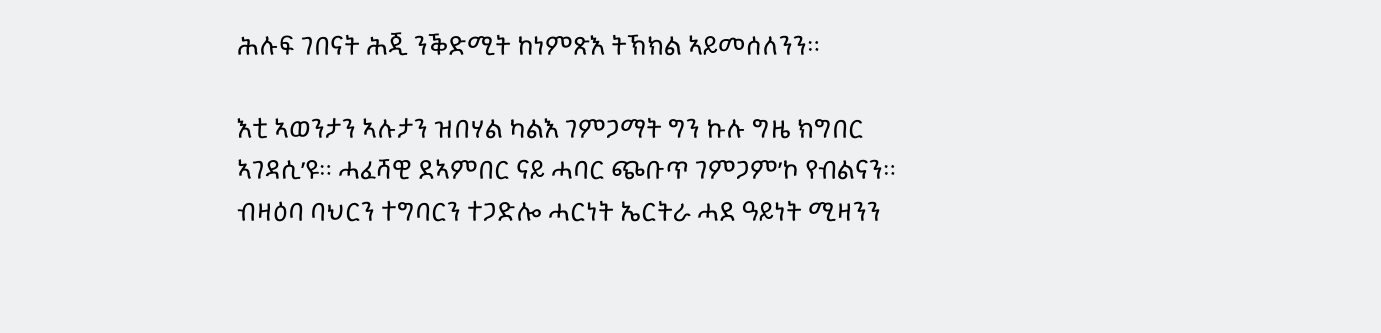ሕሉፍ ገበናት ሕጂ ንቕድሚት ከነምጽእ ትኽክል ኣይመሰለንን።

እቲ ኣወንታን ኣሉታን ዝበሃል ካልእ ገምጋማት ግን ኩሉ ግዜ ክግበር ኣገዳሲ’ዩ። ሓፈሻዊ ደኣምበር ናይ ሓባር ጭቡጥ ገምጋም’ኮ የብልናን። ብዛዕባ ባህርን ተግባርን ተጋድሎ ሓርነት ኤርትራ ሓደ ዓይነት ሚዛንን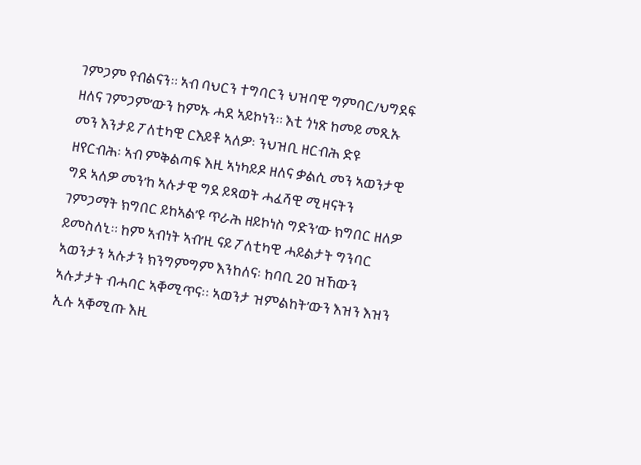ገምጋም የብልናን። ኣብ ባህርን ተግባርን ህዝባዊ ግምባር/ህግደፍ ዘለና ገምጋም’ውን ከምኡ ሓደ ኣይኮነን። እቲ ጎነጽ ከመይ መጺኡ መን እንታይ ፖለቲካዊ ርእይቶ ኣለዎ፡ ንህዝቢ ዘርብሕ ድዩ ዘየርብሕ፡ ኣብ ምቅልጣፍ እዚ ኣነካይዶ ዘለና ቃልሲ መን ኣወንታዊ ግደ ኣለዎ መን’ከ ኣሉታዊ ግደ ይጻወት ሓፈሻዊ ሚዛናትን ገምጋማት ክግበር ይከኣል’ዩ ጥራሕ ዘይኮነስ ግድን’ው ክግበር ዘለዎ ይመስለኒ። ከም ኣብነት ኣብ’ዚ ናይ ፖለቲካዊ ሓይልታት ግንባር ኣወንታን ኣሉታን ክንግምግም እንከለና፡ ከባቢ 20 ዝኸውን ኣሉታታት ብሓባር ኣቐሚጥና፡፡ ኣወንታ ዝምልከት’ውን እዝን እዝን ኢሉ ኣቐሚጡ እዚ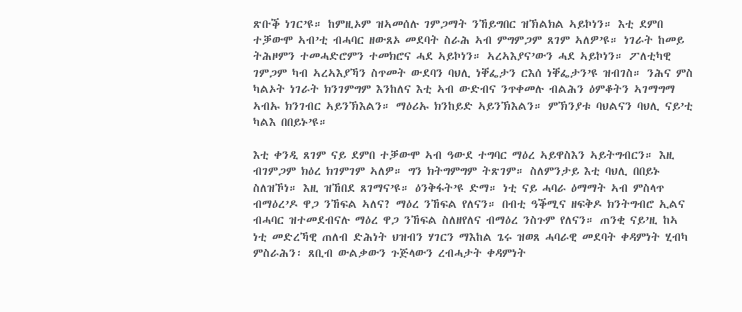ጽቡቕ ነገር’ዩ። ከምዚኦም ዝኣመሰሉ ገምጋማት ንኸይግበር ዝኽልክል ኣይኮነን። እቲ ደምበ ተቓውሞ ኣብ’ቲ ብሓባር ዘውጸኦ መደባት ስራሕ ኣብ ምግምጋም ጸገም ኣለዎ’ዩ። ነገራት ከመይ ትሕዞምን ተመሓድሮምን ተመክሮና ሓደ ኣይኮነን። ኣረኣእያና’ውን ሓደ ኣይኮነን። ፖለቲካዊ ገምጋም ካብ ኣረኣእያኻን ስጥመት ውደባን ባህሊ ነቐፌታን ርእሰ ነቐፌታን’ዩ ዝብገስ። ንሕና ምስ ካልኦት ነገራት ክንገምግም እንከለና እቲ ኣብ ውድብና ንጥቀመሉ ብልሕን ዕምቆትን ኣገማግማ ኣብኡ ክንገብር ኣይንኽእልን። ማዕሪኡ ክንከይድ ኣይንኽእልን። ምኽንያቱ ባህልናን ባህሊ ናይ’ቲ ካልእ በበይኑ’ዩ።

እቲ ቀንዲ ጸገም ናይ ደምበ ተቓውሞ ኣብ ዓውደ ተግባር ማዕረ ኣይዋስእን ኣይትግብርን። እዚ ብገምጋም ክዕረ ክገምገም ኣለዎ። ግን ክትግምግም ትጽገም። ስለምንታይ እቲ ባህሊ በበይኑ ስለዝኾነ። እዚ ዝኸበደ ጸገማና’ዩ። ዕንቅፋት’ዩ ድማ። ነቲ ናይ ሓባራ ዕማማት ኣብ ምስላጥ ብማዕረ’ዶ ዋጋ ንኸፍል ኣለና? ማዕረ ንኸፍል የለናን። በብቲ ዓቕሚና ዘፍቅዶ ክንትግብሮ ኢልና ብሓባር ዝተመደብናሉ ማዕረ ዋጋ ንኸፍል ስለዘየለና ብማዕረ ንስጉም የለናን። ጠንቂ ናይ’ዚ ከኣ ነቲ መድረኻዊ ጠለብ ድሕነት ህዝብን ሃገርን ማእከል ጌሩ ዝወጸ ሓባራዊ መደባት ቀዳምነት ሂብካ ምስራሕን፡ ጸቢብ ውልቃውን ጉጅላውን ረብሓታት ቀዳምነት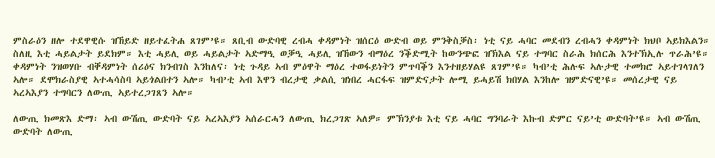ምስራዕን ዘሎ ተደዋዊሱ ዝኸይድ ዘይተፈትሐ ጸገም’ዩ። ጸቢብ ውድባዊ ረብሓ ቀዳምነት ዝሰርዕ ውድብ ወይ ምንቅስቓስ፡ ነቲ ናይ ሓባር መደብን ረብሓን ቀዳምነት ክህቦ ኣይክእልን። ስለዚ እቲ ሓይልታት ይደክም። እቲ ሓይሊ ወይ ሓይልታት ኣድማዒ ወቓዒ ሓይሊ ዝኸውን ብማዕረ ንቕድሚት ከውንጭፎ ዝኽእል ናይ ተግባር ስራሕ ክሰርሕ እንተኽኢሉ ጥራሕ’ዩ። ቀዳምነት ንዝወሃቡ ብቐዳምነት ሰሪዕና ክንብገስ እንከለና፡ ነቲ ጉዳይ ኣብ ምዕዋት ማዕረ ተወፋይነትን ምጥባቕን እንተዘይሃልዩ ጸገም’ዩ። ካብ’ቲ ሕሉፍ ኣሉታዊ ተመክሮ ኣይተገላገለን ኣሎ። ደሞክራስያዊ ኣተሓሳስባ ኣይጎልበተን ኣሎ። ካብ’ቲ ኣብ እዋን ብረታዊ ቃልሲ ዝነበረ ሓርፋፍ ዝምድናታት ሎሚ ይሓይሽ ክበሃል እንከሎ ዝምድናዊ’ዩ። መሰረታዊ ናይ ኣረኣእያን ተግባርን ለውጢ ኣይተረጋገጸን ኣሎ።

ለውጢ ክመጽእ ድማ፡ ኣብ ውሽጢ ውድባት ናይ ኣረኣእያን ኣሰራርሓን ለውጢ ክረጋገጽ ኣለዎ። ምኽንያቱ እቲ ናይ ሓባር ግንባራት እኩብ ድምር ናይ’ቲ ውድባት’ዩ። ኣብ ውሽጢ ውድባት ለውጢ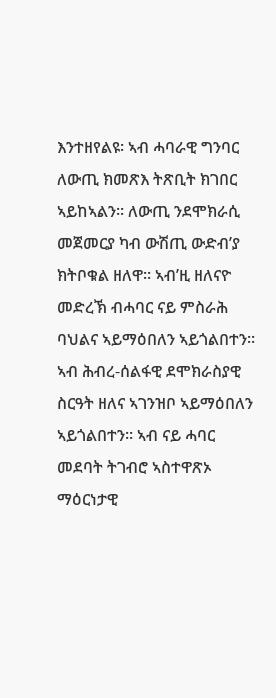እንተዘየልዩ፡ ኣብ ሓባራዊ ግንባር ለውጢ ክመጽእ ትጽቢት ክገበር ኣይከኣልን። ለውጢ ንደሞክራሲ መጀመርያ ካብ ውሽጢ ውድብ’ያ ክትቦቁል ዘለዋ። ኣብ’ዚ ዘለናዮ መድረኽ ብሓባር ናይ ምስራሕ ባህልና ኣይማዕበለን ኣይጎልበተን። ኣብ ሕብረ-ሰልፋዊ ደሞክራስያዊ ስርዓት ዘለና ኣገንዝቦ ኣይማዕበለን ኣይጎልበተን። ኣብ ናይ ሓባር መደባት ትገብሮ ኣስተዋጽኦ ማዕርነታዊ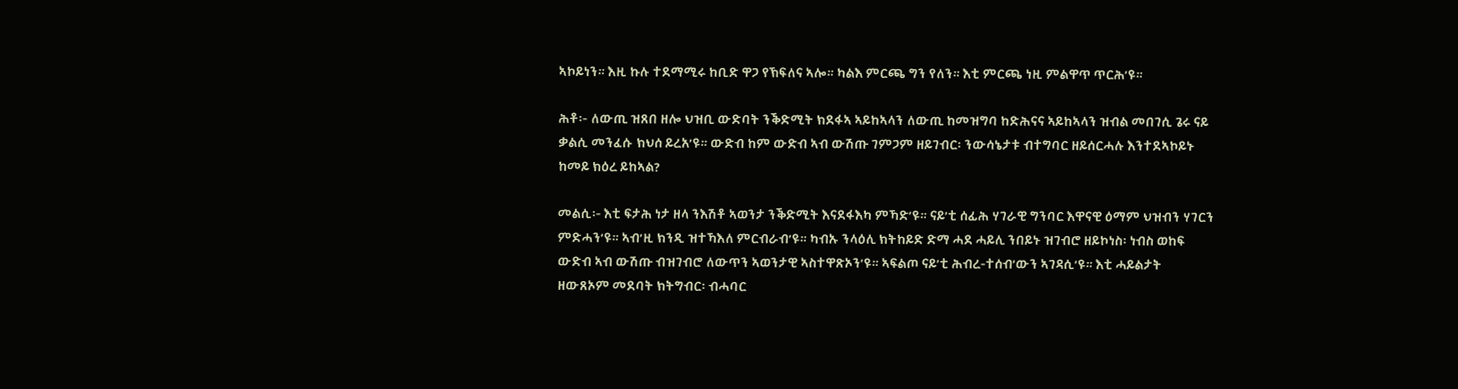ኣኮይነን። እዚ ኩሉ ተደማሚሩ ከቢድ ዋጋ የኽፍለና ኣሎ። ካልእ ምርጫ ግን የለን። እቲ ምርጫ ነዚ ምልዋጥ ጥርሕ’ዩ።

ሕቶ፡- ለውጢ ዝጸበ ዘሎ ህዝቢ ውድባት ንቕድሚት ክደፋኣ ኣይከኣላን ለውጢ ከመዝግባ ከድሕናና ኣይከኣላን ዝብል መበገሲ ጌሩ ናይ ቃልሲ መንፈሱ ክህሰ ይረአ’ዩ። ውድብ ከም ውድብ ኣብ ውሽጡ ገምጋም ዘይገብር፡ ንውሳኔታቱ ብተግባር ዘይሰርሓሉ እንተደኣኮይኑ ከመይ ክዕረ ይከኣል?

መልሲ፡- እቲ ፍታሕ ነታ ዘላ ንእሽቶ ኣወንታ ንቕድሚት እናደፋእካ ምኻድ’ዩ። ናይ’ቲ ሰፊሕ ሃገራዊ ግንባር እዋናዊ ዕማም ህዝብን ሃገርን ምድሓን’ዩ። ኣብ’ዚ ክንዲ ዝተኻእለ ምርብራብ’ዩ። ካብኡ ንላዕሊ ክትከይድ ድማ ሓደ ሓይሊ ንበይኑ ዝገብሮ ዘይኮነስ፡ ነብስ ወከፍ ውድብ ኣብ ውሽጡ ብዝገብሮ ለውጥን ኣወንታዊ ኣስተዋጽኦን’ዩ። ኣፍልጦ ናይ’ቲ ሕብረ-ተሰብ’ውን ኣገዳሲ’ዩ። እቲ ሓይልታት ዘውጸኦም መደባት ክትግብር፡ ብሓባር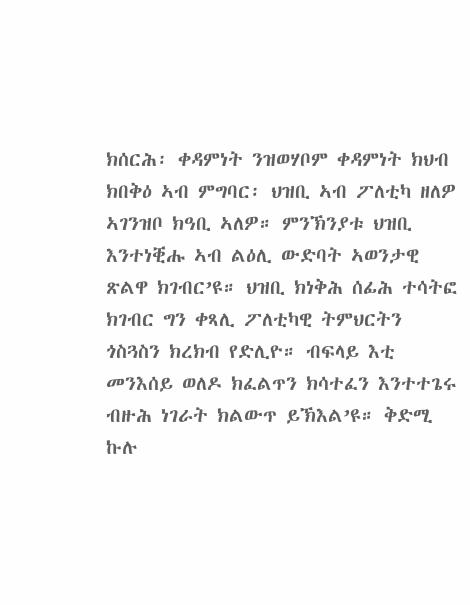ክሰርሕ፡ ቀዳምነት ንዝወሃቦም ቀዳምነት ክህብ ክበቅዕ ኣብ ምግባር፡ ህዝቢ ኣብ ፖለቲካ ዘለዎ ኣገንዝቦ ክዓቢ ኣለዎ። ምንኽንያቱ ህዝቢ እንተነቒሑ ኣብ ልዕሊ ውድባት ኣወንታዊ ጽልዋ ክገብር’ዩ። ህዝቢ ክነቅሕ ሰፊሕ ተሳትፎ ክገብር ግን ቀጻሊ ፖለቲካዊ ትምህርትን ጎስጓስን ክረክብ የድሊዮ። ብፍላይ እቲ መንእሰይ ወለዶ ክፈልጥን ክሳተፈን እንተተጌሩ ብዙሕ ነገራት ክልውጥ ይኽእል’ዩ። ቅድሚ ኩሉ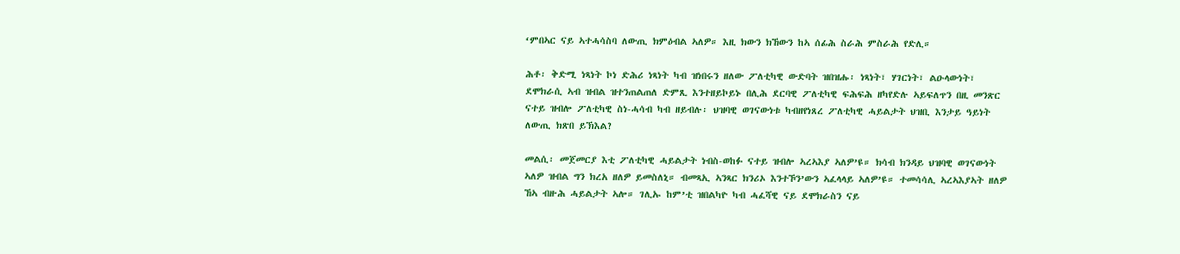‘ምበኣር ናይ ኣተሓሳስባ ለውጢ ክምዕብል ኣለዎ። እዚ ክውን ክኸውን ከኣ ሰፊሕ ስራሕ ምስራሕ የድሊ።

ሕቶ፡ ቅድሚ ነጻነት ኮነ ድሕሪ ነጻነት ካብ ዝነበሩን ዘለው ፖለቲካዊ ውድባት ዝበዝሑ፡ ነጻነት፣ ሃገርነት፣ ልዑላውነት፣ ደሞክራሲ ኣብ ዝብል ዝተንጠልጠለ ድምጺ እንተዘይኮይኑ በሊሕ ደርባዊ ፖለቲካዊ ፍሕፍሕ ዘካየድሉ ኣይፍለጥን በዚ መንጽር ናተይ ዝብሎ ፖለቲካዊ ስነ-ሓሳብ ካብ ዘይብሉ፡ ህዝባዊ ወገናውነቱ ካብዘየነጸረ ፖለቲካዊ ሓይልታት ህዝቢ እንታይ ዓይነት ለውጢ ክጽበ ይኽእል?

መልሲ፡ መጀመርያ እቲ ፖለቲካዊ ሓይልታት ነብስ-ወከፉ ናተይ ዝብሎ ኣረኣእያ ኣለዎ’ዩ። ክሳብ ክንዳይ ህዝባዊ ወገናውነት ኣለዎ ዝብል ግን ክረአ ዘለዎ ይመስለኒ። ብመጻኢ ኣንጻር ክንሪኦ እንተኾን’ውን ኣፈላላይ ኣለዎ’ዩ። ተመሳሳሊ ኣረኣእያኣት ዘለዎ ኸኣ ብዙሕ ሓይልታት ኣሎ። ገሊኡ ከም’ቲ ዝበልካዮ ካብ ሓፈሻዊ ናይ ደሞክራስን ናይ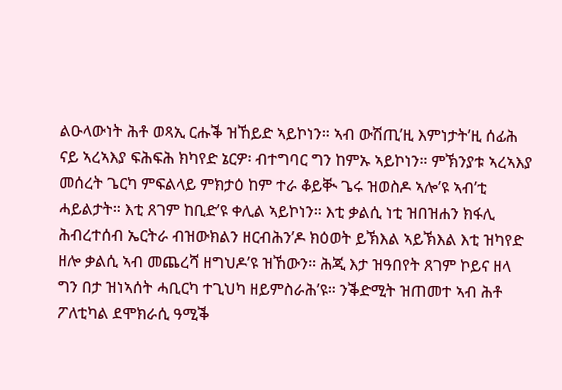ልዑላውነት ሕቶ ወጻኢ ርሑቕ ዝኸይድ ኣይኮነን። ኣብ ውሽጢ’ዚ እምነታት’ዚ ሰፊሕ ናይ ኣረኣእያ ፍሕፍሕ ክካየድ ኔርዎ፡ ብተግባር ግን ከምኡ ኣይኮነን። ምኽንያቱ ኣረኣእያ መሰረት ጌርካ ምፍልላይ ምክታዕ ከም ተራ ቆይቚ ጌሩ ዝወስዶ ኣሎ’ዩ ኣብ’ቲ ሓይልታት። እቲ ጸገም ከቢድ’ዩ ቀሊል ኣይኮነን። እቲ ቃልሲ ነቲ ዝበዝሐን ክፋሊ ሕብረተሰብ ኤርትራ ብዝውክልን ዘርብሕን’ዶ ክዕወት ይኽእል ኣይኽእል እቲ ዝካየድ ዘሎ ቃልሲ ኣብ መጨረሻ ዘግህዶ’ዩ ዝኸውን። ሕጂ እታ ዝዓበየት ጸገም ኮይና ዘላ ግን በታ ዝነኣሰት ሓቢርካ ተጊህካ ዘይምስራሕ’ዩ። ንቕድሚት ዝጠመተ ኣብ ሕቶ ፖለቲካል ደሞክራሲ ዓሚቕ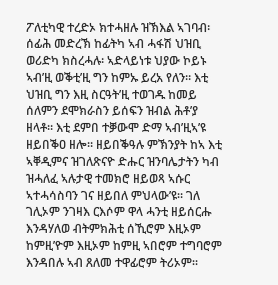ፖለቲካዊ ተረድኦ ክተሓዘሉ ዝኽእል ኣገባብ፡ ሰፊሕ መድረኽ ከፊትካ ኣብ ሓፋሽ ህዝቢ ወሪድካ ክስረሓሉ፡ ኣድላይነቱ ህያው ኮይኑ ኣብ’ዚ ወቕቲ’ዚ ግን ከምኡ ይረአ የለን። እቲ ህዝቢ ግን እዚ ስርዓት’ዚ ተወገዱ ከመይ ሰለምን ደሞክራስን ይሰፍን ዝብል ሕቶ’ያ ዘላቶ። እቲ ደምበ ተቓውሞ ድማ ኣብ’ዚኣ’ዩ ዘይበቕዐ ዘሎ። ዘይበቕዓሉ ምኽንያት ከኣ እቲ ኣቐዲምና ዝገለጽናዮ ድሑር ዝንባሌታትን ካብ ዝሓለፈ ኣሉታዊ ተመክሮ ዘይወጻ ኣሱር ኣተሓሳስባን ገና ዘይበለ ምህላው’ዩ። ገለ ገሊኦም ንገዛእ ርእሶም ዋላ ሓንቲ ዘይሰርሑ እንዳሃለወ ብትምክሕቲ ሰኺሮም እዚኦም ከምዚ’ዮም እዚኦም ከምዚ ኣበሮም ተግባሮም እንዳበሉ ኣብ ጸለመ ተዋፊሮም ትሪኦም።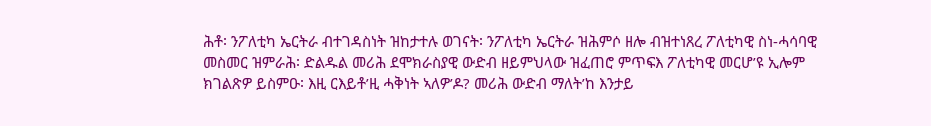ሕቶ፡ ንፖለቲካ ኤርትራ ብተገዳስነት ዝከታተሉ ወገናት፡ ንፖለቲካ ኤርትራ ዝሕምሶ ዘሎ ብዝተነጸረ ፖለቲካዊ ስነ-ሓሳባዊ መስመር ዝምራሕ፡ ድልዱል መሪሕ ደሞክራስያዊ ውድብ ዘይምህላው ዝፈጠሮ ምጥፍእ ፖለቲካዊ መርሆ’ዩ ኢሎም ክገልጽዎ ይስምዑ፡ እዚ ርእይቶ’ዚ ሓቅነት ኣለዎ’ዶ? መሪሕ ውድብ ማለት’ከ እንታይ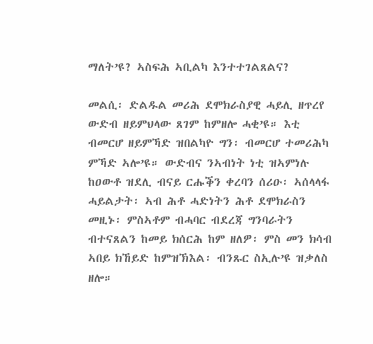ማለት’ዩ? ኣስፍሕ ኣቢልካ እንተተገልጸልና?

መልሲ፡ ድልዱል መሪሕ ደሞክራስያዊ ሓይሊ ዘጥረየ ውድብ ዘይምህላው ጸገም ከምዘሎ ሓቂ’ዩ። እቲ ብመርሆ ዘይምኻድ ዝበልካዮ ግን፡ ብመርሆ ተመሪሕካ ምኻድ ኣሎ’ዩ። ውድብና ንኣብነት ነቲ ዝኣምነሉ ከዐውቶ ዝደሊ ብናይ ርሑቕን ቀረባን ሰሪዑ፡ ኣሰላላፋ ሓይልታት፡ ኣብ ሕቶ ሓድነትን ሕቶ ደሞክራስን መዚኑ፡ ምስኣቶም ብሓባር ብደረጃ ግንባራትን ብተናጸልን ከመይ ክሰርሕ ከም ዘለዎ፡ ምስ መን ክሳብ ኣበይ ክኸይድ ከምዝኽእል፡ ብንጹር ስኢሉ’ዩ ዝቃለስ ዘሎ።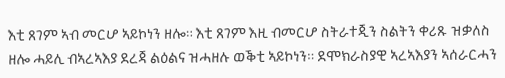እቲ ጸገም ኣብ መርሆ ኣይኮነን ዘሎ። እቲ ጸገም እዚ ብመርሆ ስትራተጂን ስልትን ቀሪጹ ዝቃለስ ዘሎ ሓይሊ ብኣረኣእያ ደረጃ ልዕልና ዝሓዘሉ ወቕቲ ኣይኮነን። ደሞክራስያዊ ኣረኣእያን ኣሰራርሓን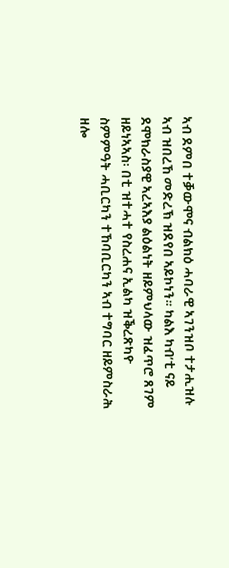ኣብ ደምበ ተቓውሞና ብልክዕ ሓባራዊ ኣገንዝቦ ተታሒዝሉ ኣብ ዝበረኸ መድረኽ ዝደየበ ኣይኮነን። ካልእ ካብ’ቲ ናይ ደሞክራስያዊ ኣረኣእያ ልዕልነት ዘይምህላው ዝፈጥሮ ጸገም ዘይነኣኣስ፡ በቲ ዝተሓተ የስረሐና ኢልካ ዝቕረጽካዮ ስምምዓት ሓቢርካን ተኸባቢርካን ኣብ ተግባር ዘይምስራሕ ዘሎ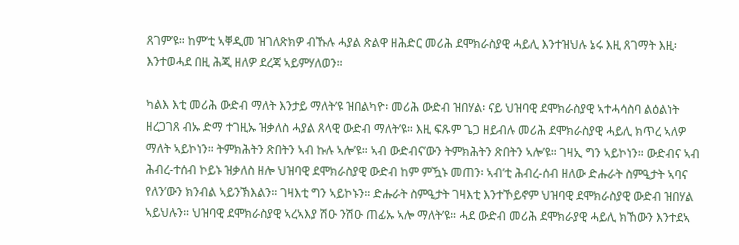ጸገም’ዩ። ከም’ቲ ኣቐዲመ ዝገለጽክዎ ብኹሉ ሓያል ጽልዋ ዘሕድር መሪሕ ደሞክራስያዊ ሓይሊ እንተዝህሉ ኔሩ እዚ ጸገማት እዚ፡ እንተወሓደ በዚ ሕጂ ዘለዎ ደረጃ ኣይምሃለወን።

ካልእ እቲ መሪሕ ውድብ ማለት እንታይ ማለት’ዩ ዝበልካዮ፡ መሪሕ ውድብ ዝበሃል፡ ናይ ህዝባዊ ደሞክራስያዊ ኣተሓሳስባ ልዕልነት ዘረጋገጸ ብኡ ድማ ተገዚኡ ዝቃለስ ሓያል ጸላዊ ውድብ ማለት’ዩ። እዚ ፍጹም ጌጋ ዘይብሉ መሪሕ ደሞክራስያዊ ሓይሊ ክጥረ ኣለዎ ማለት ኣይኮነን። ትምክሕትን ጽበትን ኣብ ኩሉ ኣሎ’ዩ። ኣብ ውድብና’ውን ትምክሕትን ጽበትን ኣሎ’ዩ። ገዛኢ ግን ኣይኮነን። ውድብና ኣብ ሕብረ-ተሰብ ኮይኑ ዝቃለስ ዘሎ ህዝባዊ ደሞክራስያዊ ውድብ ከም ምዃኑ መጠን፡ ኣብ’ቲ ሕብረ-ሰብ ዘለው ድሑራት ስምዒታት ኣባና የለን’ውን ክንብል ኣይንኽእልን። ገዛእቲ ግን ኣይኮኑን። ድሑራት ስምዒታት ገዛእቲ እንተኾይኖም ህዝባዊ ደሞክራስያዊ ውድብ ዝበሃል ኣይህሉን። ህዝባዊ ደሞክራስያዊ ኣረኣእያ ሽዑ ንሽዑ ጠፊኡ ኣሎ ማለት’ዩ። ሓደ ውድብ መሪሕ ደሞክራያዊ ሓይሊ ክኸውን እንተደኣ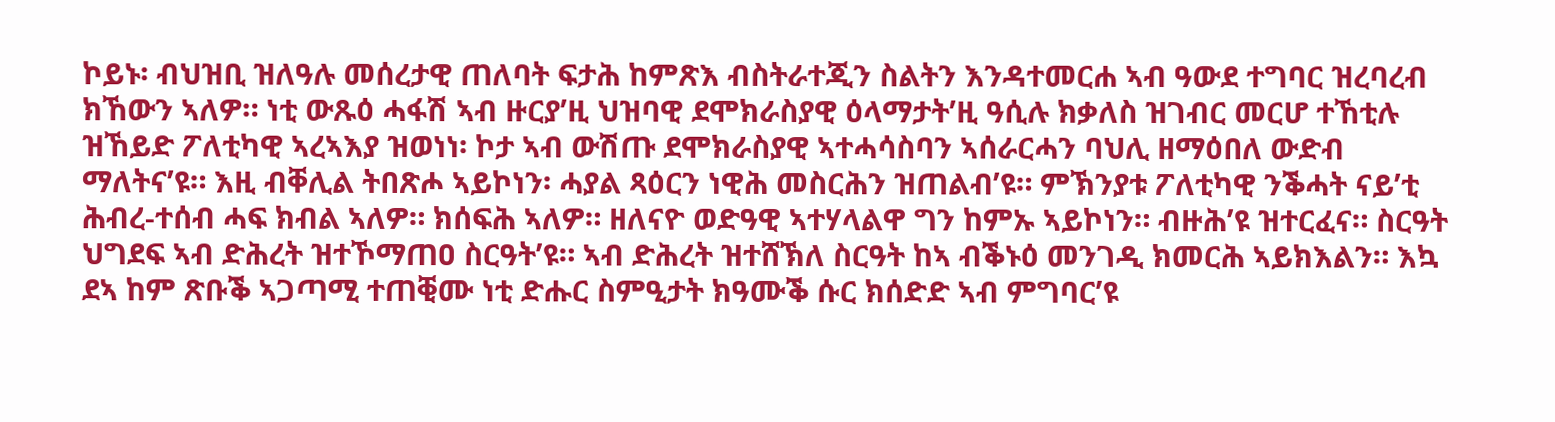ኮይኑ፡ ብህዝቢ ዝለዓሉ መሰረታዊ ጠለባት ፍታሕ ከምጽእ ብስትራተጂን ስልትን እንዳተመርሐ ኣብ ዓውደ ተግባር ዝረባረብ ክኸውን ኣለዎ። ነቲ ውጹዕ ሓፋሽ ኣብ ዙርያ’ዚ ህዝባዊ ደሞክራስያዊ ዕላማታት’ዚ ዓሲሉ ክቃለስ ዝገብር መርሆ ተኸቲሉ ዝኸይድ ፖለቲካዊ ኣረኣእያ ዝወነነ፡ ኮታ ኣብ ውሽጡ ደሞክራስያዊ ኣተሓሳስባን ኣሰራርሓን ባህሊ ዘማዕበለ ውድብ ማለትና’ዩ። እዚ ብቐሊል ትበጽሖ ኣይኮነን፡ ሓያል ጻዕርን ነዊሕ መስርሕን ዝጠልብ’ዩ። ምኽንያቱ ፖለቲካዊ ንቕሓት ናይ’ቲ ሕብረ-ተሰብ ሓፍ ክብል ኣለዎ። ክሰፍሕ ኣለዎ። ዘለናዮ ወድዓዊ ኣተሃላልዋ ግን ከምኡ ኣይኮነን። ብዙሕ’ዩ ዝተርፈና። ስርዓት ህግደፍ ኣብ ድሕረት ዝተኾማጠዐ ስርዓት’ዩ። ኣብ ድሕረት ዝተሸኽለ ስርዓት ከኣ ብቕኑዕ መንገዲ ክመርሕ ኣይክእልን። እኳ ደኣ ከም ጽቡቕ ኣጋጣሚ ተጠቒሙ ነቲ ድሑር ስምዒታት ክዓሙቕ ሱር ክሰድድ ኣብ ምግባር’ዩ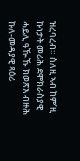ዝረባረብ። ስለዚ ኣብ ከም’ዚ ኩነታት መሪሕ ደሞክራስያዊ ሓይሊ ዓዂኹ ክወጽእ ብዙሕ ኩለ-መዳያዊ ጻዕሪ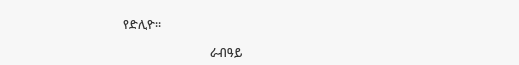የድሊዮ።

                             ራብዓይ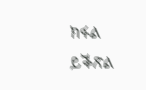ክፋል ይቕጽል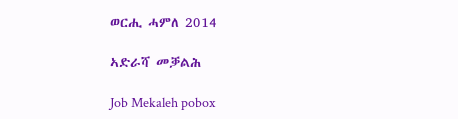ወርሒ ሓምለ 2014

ኣድራሻ መቓልሕ

Job Mekaleh pobox